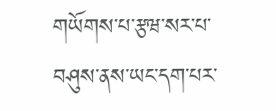གཡོགས་པ་རྩཝ་སར་པ་བཤུས་ནས་ཡང་དག་པར་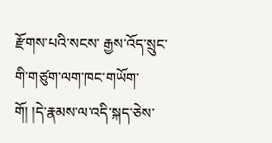རྫོགས་པའི་སངས་ རྒྱས་འོད་སྲུང་གི་གཙུག་ལག་ཁང་གཡོག་གོ། །དེ་རྣམས་ལ་འདི་སྐད་ཅེས་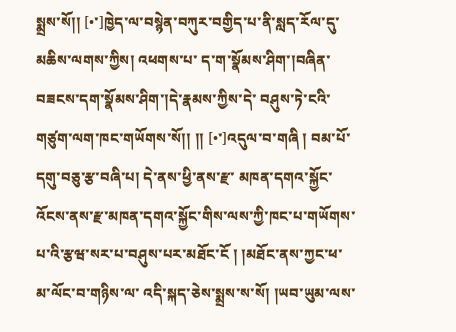སྨྲས་སོ།། [•་]ཁྱེད་ལ་བསྙེན་བཀུར་བགྱིད་པ་ནི་སླད་རོལ་དུ་མཆིས་ལགས་ཀྱིས། འཕགས་པ་ ད་ག་སྣོམས་ཤིག་།བཞིན་བཟངས་དག་སྣོམས་ཤིག་།དེ་རྣམས་ཀྱིས་དེ་ བཤུས་ཏེ་ངའི་གཙུག་ལག་ཁང་གཡོགས་སོ།། །། [•་]འདུལ་བ་གཞི ། བམ་པོ་དགུ་བཅུ་རྩ་བཞི་པ། དེ་ནས་ཕྱི་ནས་རྫ་ མཁན་དགའ་སྐྱོང་འོངས་ནས་རྫ་མཁན་དགའ་སྐྱོང་གིས་ལས་ཀྱི་ཁང་པ་གཡོགས་ པ་འི་རྩཝ་སར་པ་བཤུས་པར་མཐོང་ངོ ། །མཐོང་ནས་ཀྱང་ཕ་མ་ལོང་བ་གཉིས་ལ་ འདི་སྐད་ཅེས་སྨྲས་ས་སོ། །ཡབ་ཡུམ་ལས་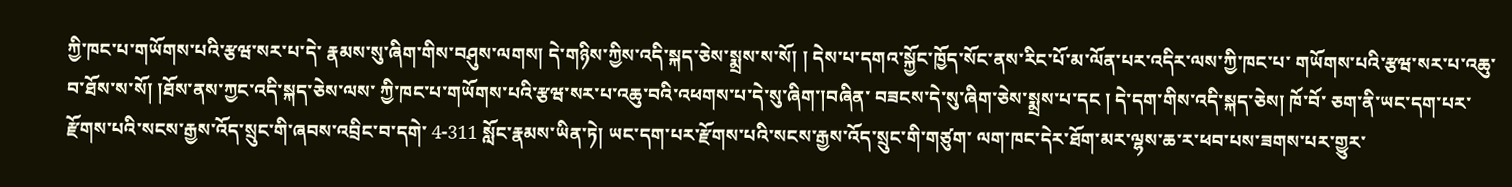ཀྱི་ཁང་པ་གཡོགས་པའི་རྩཝ་སར་པ་དེ་ རྣམས་སུ་ཞིག་གིས་བཤུས་ལགས། དེ་གཉིས་ཀྱིས་འདི་སྐད་ཅེས་སྨྲས་ས་སོ། ། དེས་པ་དགའ་སྐྱོང་ཁྱོད་སོང་ནས་རིང་པོ་མ་ལོན་པར་འདིར་ལས་ཀྱི་ཁང་པ་ གཡོགས་པའི་རྩཝ་སར་པ་འཆུ་བ་ཐོས་ས་སོ། །ཐོས་ནས་ཀྱང་འདི་སྐད་ཅེས་ལས་ ཀྱི་ཁང་པ་གཡོགས་པའི་རྩཝ་སར་པ་འཆུ་བའི་འཕགས་པ་དེ་སུ་ཞིག་།བཞིན་ བཟངས་དེ་སུ་ཞིག་ཅེས་སྨྲས་པ་དང ། དེ་དག་གིས་འདི་སྐད་ཅེས། ཁོ་བོ་ ཅག་ནི་ཡང་དག་པར་རྫོགས་པའི་སངས་རྒྱས་འོད་སྲུང་གི་ཞབས་འབྲིང་བ་དགེ་ 4-311 སློང་རྣམས་ཡིན་ཏེ། ཡང་དག་པར་རྫོགས་པའི་སངས་རྒྱས་འོད་སྲུང་གི་གཙུག་ ལག་ཁང་དེར་ཐོག་མར་ལྷས་ཆ་ར་ཕབ་པས་ཟགས་པར་གྱུར་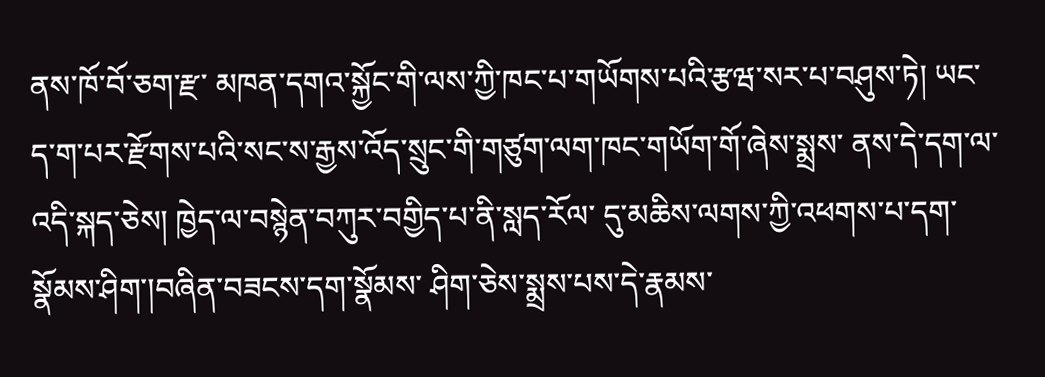ནས་ཁོ་བོ་ཅག་རྫ་ མཁན་དགའ་སྐྱོང་གི་ལས་ཀྱི་ཁང་པ་གཡོགས་པའི་རྩཝ་སར་པ་བཤུས་ཏེ། ཡང་ ད་ག་པར་རྫོགས་པའི་སང་ས་རྒྱས་འོད་སྲུང་གི་གཙུག་ལག་ཁང་གཡོག་གོ་ཞེས་སྨྲས་ ནས་དེ་དག་ལ་འདི་སྐད་ཅེས། ཁྱེད་ལ་བསྙེན་བཀུར་བགྱིད་པ་ནི་སླད་རོལ་ དུ་མཆིས་ལགས་ཀྱི་འཕགས་པ་དག་སྣོམས་ཤིག་།བཞིན་བཟངས་དག་སྣོམས་ ཤིག་ཅེས་སྨྲས་པས་དེ་རྣམས་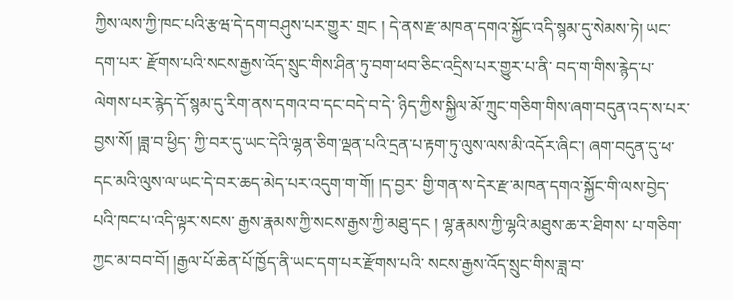ཀྱིས་ལས་ཀྱི་ཁང་པའི་རྩཝ་དེ་དག་བཤུས་པར་གྱུར་ གྲང ། དེ་ནས་རྫ་མཁན་དགའ་སྐྱོང་འདི་སྙམ་དུ་སེམས་ཏེ། ཡང་དག་པར་ རྫོགས་པའི་སངས་རྒྱས་འོད་སྲུང་གིས་ཤིན་ཏུ་བག་ཕབ་ཅིང་འདྲིས་པར་གྱུར་པ་ནི་ བད་ག་གིས་རྙེད་པ་ལེགས་པར་རྙེད་དོ་སྙམ་དུ་རིག་ནས་དགའ་བ་དང་བདེ་བ་དེ་ ཉིད་ཀྱིས་སྐྱིལ་མོ་ཀྲུང་གཅིག་གིས་ཞག་བདུན་འད་ས་པར་བྱས་སོ། །ཟླ་བ་ཕྱིད་ ཀྱི་བར་དུ་ཡང་དེའི་ལྷན་ཅིག་ལྡན་པའི་དྲན་པ་རྟག་ཏུ་ལུས་ལས་མི་འདོར་ཞིང་། ཞག་བདུན་དུ་ཕ་དང་མའི་ལུས་ལ་ཡང་དེ་བར་ཆད་མེད་པར་འདུག་ག་གོ། །ད་བྱར་ གྱི་གན་ས་དེར་རྫ་མཁན་དགའ་སྐྱོང་གི་ལས་བྱེད་པའི་ཁང་པ་འདི་ལྟར་སངས་ རྒྱས་རྣམས་ཀྱི་སངས་རྒྱས་ཀྱི་མཐུ་དང ། ལྷ་རྣམས་ཀྱི་ལྷའི་མཐུས་ཆ་ར་ཐིགས་ པ་གཅིག་ཀྱང་མ་བབ་བོ། །རྒྱལ་པོ་ཆེན་པོ་ཁྱོད་ནི་ཡང་དག་པར་རྫོགས་པའི་ སངས་རྒྱས་འོད་སྲུང་གིས་ཟླ་བ་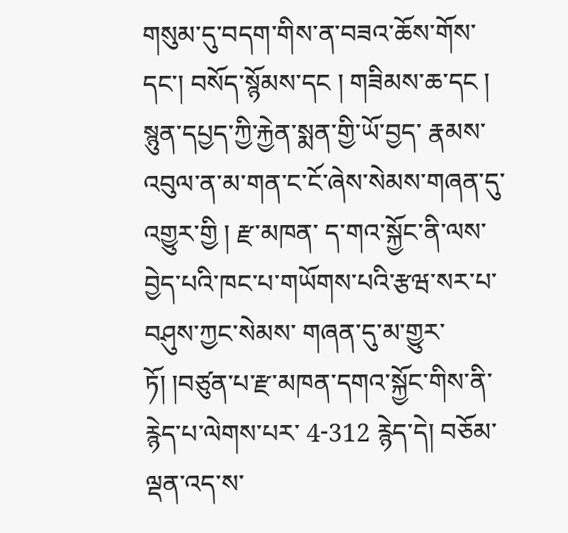གསུམ་དུ་བདག་གིས་ན་བཟའ་ཆོས་གོས་དང་། བསོད་སྙོམས་དང ། གཟིམས་ཆ་དང ། སྙུན་དཔྱད་ཀྱི་རྐྱེན་སྨན་གྱི་ཡོ་བྱད་ རྣམས་འབུལ་ན་མ་གན་ང་ངོ་ཞེས་སེམས་གཞན་དུ་འགྱུར་གྱི ། རྫ་མཁན་ ད་གའ་སྐྱོང་ནི་ལས་བྱེད་པའི་ཁང་པ་གཡོགས་པའི་རྩཝ་སར་པ་བཤུས་ཀྱང་སེམས་ གཞན་དུ་མ་གྱུར་ཏོ། །བཙུན་པ་རྫ་མཁན་དགའ་སྐྱོང་གིས་ནི་རྙེད་པ་ལེགས་པར་ 4-312 རྙེད་དེ། བཅོམ་ལྡན་འད་ས་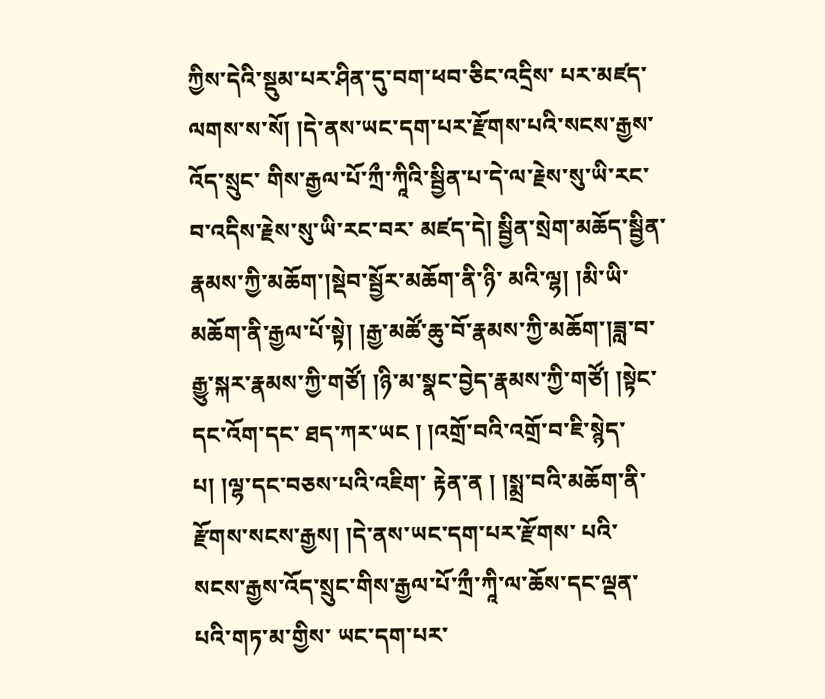ཀྱིས་དེའི་སྡུམ་པར་ཤིན་དུ་བག་ཕབ་ཅིང་འདྲིས་ པར་མཛད་ལགས་ས་སོ། །དེ་ནས་ཡང་དག་པར་རྫོགས་པའི་སངས་རྒྱས་འོད་སྲུང་ གིས་རྒྱལ་པོ་ཀྲྀ་ཀཱིའི་སྦྱིན་པ་དེ་ལ་རྗེས་སུ་ཡི་རང་བ་འདིས་རྗེས་སུ་ཡི་རང་བར་ མཛད་དེ། སྦྱིན་སྲེག་མཆོད་སྦྱིན་རྣམས་ཀྱི་མཆོག་།སྡེབ་སྦྱོར་མཆོག་ནི་ཉི་ མའི་ལྷ། །མི་ཡི་མཆོག་ནི་རྒྱལ་པོ་སྟེ། །རྒྱ་མཚོ་ཆུ་བོ་རྣམས་ཀྱི་མཆོག་།ཟླ་བ་ རྒྱུ་སྐར་རྣམས་ཀྱི་གཙོ། །ཉི་མ་སྣང་བྱེད་རྣམས་ཀྱི་གཙོ། །སྟེང་དང་འོག་དང་ ཐད་ཀར་ཡང ། །འགྲོ་བའི་འགྲོ་བ་ཇི་སྙེད་པ། །ལྷ་དང་བཅས་པའི་འཇིག་ རྟེན་ན ། །སྨྲ་བའི་མཆོག་ནི་རྫོགས་སངས་རྒྱས། །དེ་ནས་ཡང་དག་པར་རྫོགས་ པའི་སངས་རྒྱས་འོད་སྲུང་གིས་རྒྱལ་པོ་ཀྲྀ་ཀཱི་ལ་ཆོས་དང་ལྡན་པའི་གཏ་མ་གྱིས་ ཡང་དག་པར་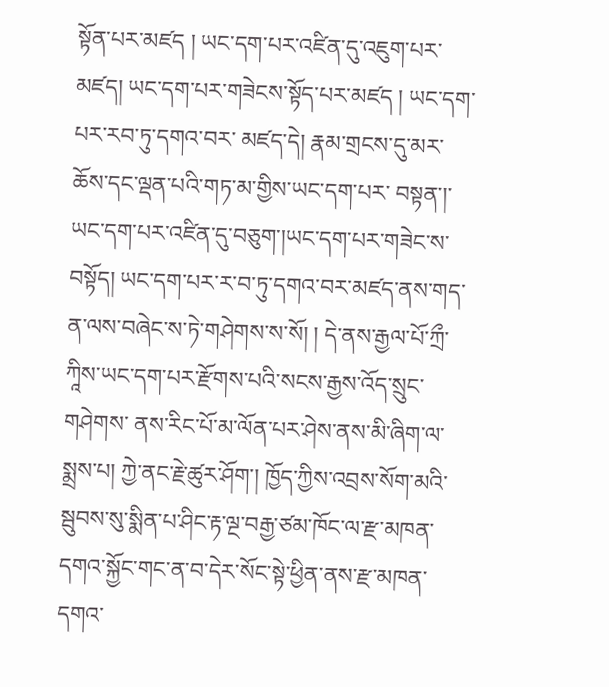སྟོན་པར་མཛད ། ཡང་དག་པར་འཛིན་དུ་འཇུག་པར་མཛད། ཡང་དག་པར་གཟེངས་སྟོད་པར་མཛད ། ཡང་དག་པར་རབ་ཏུ་དགའ་བར་ མཛད་དེ། རྣམ་གྲངས་དུ་མར་ཆོས་དང་ལྡན་པའི་གཏ་མ་གྱིས་ཡང་དག་པར་ བསྟན་།་ཡང་དག་པར་འཛིན་དུ་བཅུག་།ཡང་དག་པར་གཟེང་ས་བསྟོད། ཡང་དག་པར་ར་བ་ཏུ་དགའ་བར་མཛད་ནས་གད་ན་ལས་བཞེང་ས་ཏེ་གཤེགས་ས་སོ། ། དེ་ནས་རྒྱལ་པོ་ཀྲྀ་ཀཱིས་ཡང་དག་པར་རྫོགས་པའི་སངས་རྒྱས་འོད་སྲུང་གཤེགས་ ནས་རིང་པོ་མ་ལོན་པར་ཤེས་ནས་མི་ཞིག་ལ་སྨྲས་པ། ཀྱེ་ནང་རྗེ་ཚུར་ཤོག་། ཁྱོད་ཀྱིས་འབྲས་སོག་མའི་སྦུབས་སུ་སྨིན་པ་ཤིང་རྟ་ལྔ་བརྒྱ་ཙམ་ཁོང་ལ་རྫ་མཁན་ དགའ་སྐྱོང་གང་ན་བ་དེར་སོང་སྟེ་ཕྱིན་ནས་རྫ་མཁན་དགའ་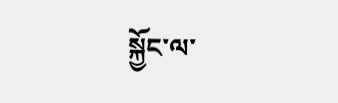སྐྱོང་ལ་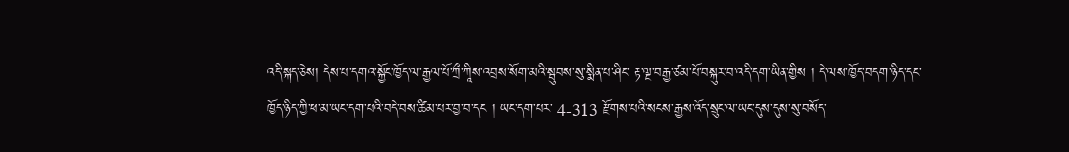འདི་སྐད་ཅེས། དེས་པ་དགའ་སྐྱོང་ཁྱོད་ལ་རྒྱལ་པོ་ཀྲྀ་ཀཱིས་འབྲས་སོག་མའི་སྦུབས་སུ་སྨིན་པ་ཤིང་ རྟ་ལྔ་བརྒྱ་ཙམ་པོ་བསྐུར་བ་འདི་དག་ཡིན་གྱིས ། དེ་ལས་ཁྱོད་བདག་ཉིད་དང་ ཁྱོད་ཉིད་ཀྱི་ཕ་མ་ཡང་དག་པའི་བདེ་བས་ཚིམ་པར་བྱ་བ་དང ། ཡང་དག་པར་ 4-313 རྫོགས་པའི་སངས་རྒྱས་འོད་སྲུང་ལ་ཡང་དུས་དུས་སུ་བསོད་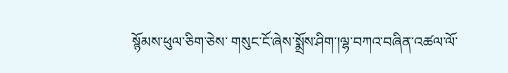སྙོམས་ཕུལ་ཅིག་ཅེས་ གསུང་ངོ་ཞེས་སྨྲོས་ཤིག་།ལྷ་བཀའ་བཞིན་འཚལ་ལོ་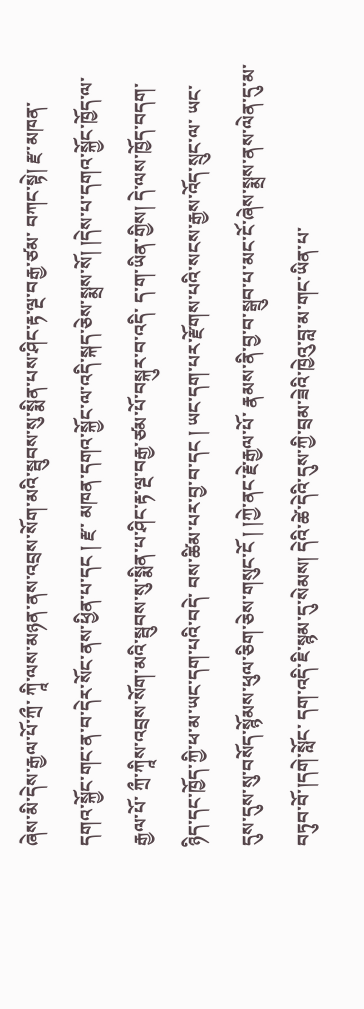ཞེས་མི་དེས་རྒྱལ་པོ་ཀྲྀ་ ཀཱི་ལས་མཉན་ནས་འབྲས་སོག་མའི་སྦུབས་སུ་སྨིན་པས་ཤིང་རྟ་ལྔ་བརྒྱ་ཙམ་ བཀང་སྟེ། རྫ་མཁན་དགའ་སྐྱོང་གང་ན་བ་དེར་སོང་ནས་ཕྱིན་པ་དང ། རྫ་ མཁན་དགའ་སྐྱོང་ལ་འདི་སྐད་ཅེས་སྨྲས་སོ། །དེས་པ་དགའ་སྐྱོང་ཁྱོད་ལ་རྒྱལ་པོ་ ཀྲྀ་ཀཱིས་འབྲས་སོག་མའི་སྦུབས་སུ་སྨིན་པ་ཤིང་རྟ་ལྔ་བརྒྱ་ཙམ་པོ་བསྐུར་བ་འདི་ ད་ག་ཡིན་གྱིས། དེ་ལས་ཁྱོད་བདག་ཉིད་དང་ཁྱོད་ཀྱི་ཕ་མ་ཡང་དག་པའི་བདེ་ བས་ཚིམ་པར་བྱ་བ་དང ། ཡང་དག་པར་རྫོགས་པའི་སངས་རྒྱས་འོད་སྲུང་ལ་ ཡང་དུས་དུས་སུ་བསོད་སྙོམས་ཕུལ་ཅིག་ཅེས་གསུང་ངོ ། །ཀྱེ་ནང་རྗེ་རྒྱལ་པོ་ རྣམས་ནི་བྱ་བ་སྒྲུབ་པ་མང་ངོ་ཞེས་སྨྲས་ནས་ལེན་དུ་མ་བཏུབ་བོ་།དགེ་སློང་ དག་འདི་ཇི་སྙམ་དུ་སེམས། དེའི་ཚེ་དེའི་དུས་ཀྱི་བྲམ་ཟེའི་ཁྱེའུ་བླ་མ་གང་ཡིན་པ་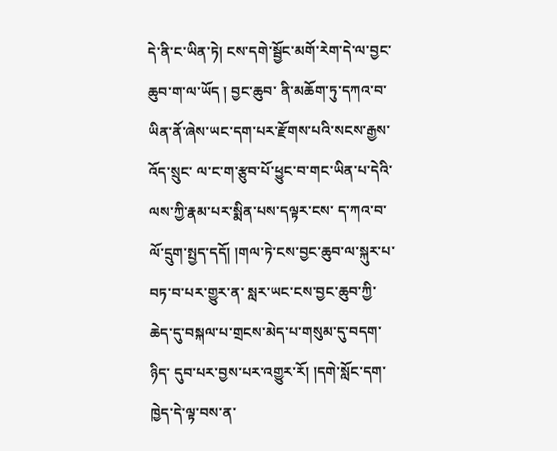དེ་ནི་ང་ཡིན་ཏེ། ངས་དགེ་སྦྱོང་མགོ་རེག་དེ་ལ་བྱང་ཆུབ་ག་ལ་ཡོད ། བྱང་ཆུབ་ ནི་མཆོག་ཏུ་དཀའ་བ་ཡིན་ནོ་ཞེས་ཡང་དག་པར་རྫོགས་པའི་སངས་རྒྱས་འོད་སྲུང་ ལ་ང་ག་རྩུབ་པོ་ཕྱུང་བ་གང་ཡིན་པ་དེའི་ལས་ཀྱི་རྣམ་པར་སྨིན་པས་དལྟར་ངས་ ད་ཀའ་བ་ལོ་དྲུག་སྤྱད་དདོ། །གལ་ཏེ་ངས་བྱང་ཆུབ་ལ་སྐུར་པ་བཏ་བ་པར་གྱུར་ན་ སླར་ཡང་ངས་བྱང་ཆུབ་ཀྱི་ཆེད་དུ་བསྐལ་པ་གྲངས་མེད་པ་གསུམ་དུ་བདག་ཉིད་ དུབ་པར་བྱས་པར་འགྱུར་རོ། །དགེ་སློང་དག་ཁྱེད་དེ་ལྟ་བས་ན་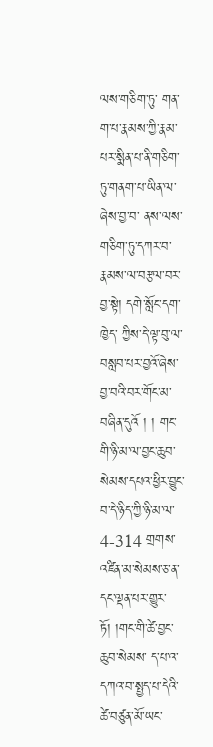ལས་གཅིག་ཏུ་ གན་ག་པ་རྣམས་ཀྱི་རྣམ་པར་སྨིན་པ་ནི་གཅིག་ཏུ་གནག་པ་ཡིན་ལ་ཞེས་བྱ་བ་ ནས་ལས་གཅིག་ཏུ་དཀར་བ་རྣམས་ལ་བརྩལ་བར་བྱ་སྟེ། དགེ་སློང་དག་ཁྱེད་ ཀྱིས་དེ་ལྟ་བུ་ལ་བསླབ་པར་བྱའོ་ཞེས་བྱ་བའི་བར་གོང་མ་བཞིན་དུའོ ། ། གང་གི་ཉི་མ་ལ་བྱང་ཆུབ་སེམས་དཔའ་ཕྱིར་བྱུང་བ་དེ་ཉིད་ཀྱི་ཉི་མ་ལ་ 4-314 གྲགས་འཛིན་མ་སེམས་ཅ་ན་དང་ལྡན་པར་གྱུར་ཏོ། །གང་གི་ཚེ་བྱང་ཆུབ་སེམས་ ད་པ་འ་དཀའ་བ་སྤྱད་པ་དེའི་ཚེ་བཙུན་མོ་ཡང་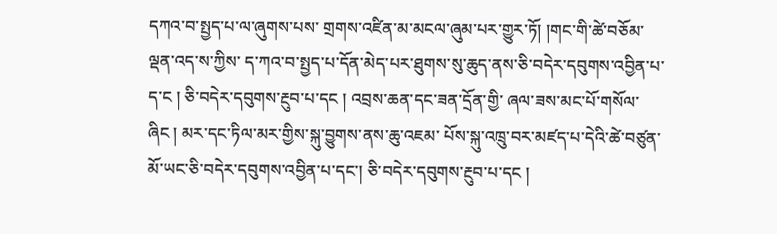དཀའ་བ་སྤྱད་པ་ལ་ཞུགས་པས་ གྲགས་འཛིན་མ་མངལ་ཞུམ་པར་གྱུར་ཏོ། །གང་གི་ཚེ་བཅོམ་ལྡན་འད་ས་ཀྱིས་ ད་ཀའ་བ་སྤྱད་པ་དོན་མེད་པར་ཐུགས་སུ་ཆུད་ནས་ཅི་བདེར་དབུགས་འབྱིན་པ་ ད་ང ། ཅི་བདེར་དབུགས་རྔུབ་པ་དང ། འབྲས་ཆན་དང་ཟན་དྲོན་གྱི་ ཞལ་ཟས་མང་པོ་གསོལ་ཞིང ། མར་དང་ཏིལ་མར་གྱིས་སྐུ་བྱུགས་ནས་ཆུ་འཇམ་ པོས་སྐུ་འཁྲུ་བར་མཛད་པ་དེའི་ཚེ་བཙུན་མོ་ཡང་ཅི་བདེར་དབུགས་འབྱིན་པ་དང་། ཅི་བདེར་དབུགས་རྔུབ་པ་དང །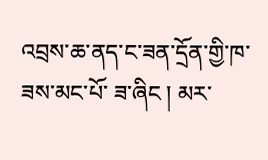འབྲས་ཆ་ནད་ང་ཟན་དྲོན་གྱི་ཁ་ཟས་མང་པོ་ ཟ་ཞིང ། མར་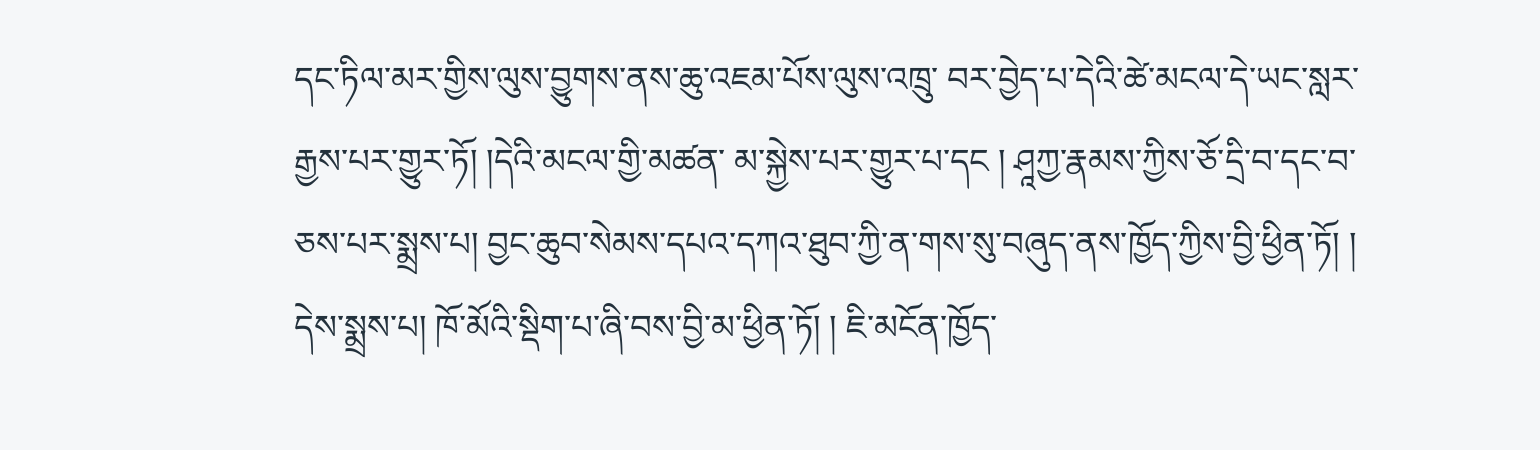དང་ཏིལ་མར་གྱིས་ལུས་བྱུགས་ནས་ཆུ་འཇམ་པོས་ལུས་འཁྲུ་ བར་བྱེད་པ་དེའི་ཚེ་མངལ་དེ་ཡང་སླར་རྒྱས་པར་གྱུར་ཏོ། །དེའི་མངལ་གྱི་མཚན་ མ་སྐྱེས་པར་གྱུར་པ་དང ། ཤཱཀྱ་རྣམས་ཀྱིས་ཅོ་དྲི་བ་དང་བ་ཅས་པར་སྨྲས་པ། བྱང་ཆུབ་སེམས་དཔའ་དཀའ་ཐུབ་ཀྱི་ན་གས་སུ་བཞུད་ནས་ཁྱོད་ཀྱིས་བྱི་ཕྱིན་ཏོ། ། དེས་སྨྲས་པ། ཁོ་མོའི་སྡིག་པ་ཞི་བས་བྱི་མ་ཕྱིན་ཏོ། ། ཇི་མངོན་ཁྱོད་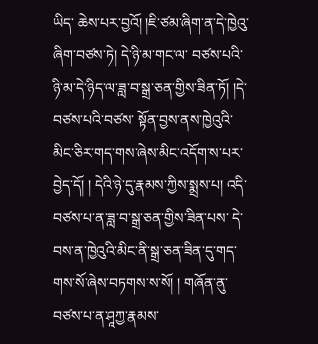ཡིད་ ཆེས་པར་བྱའོ། །ཇི་ཙམ་ཞིག་ན་དེ་ཁྱེའུ་ཞིག་བཙས་ཏེ། དེ་ཉི་མ་གང་ལ་ བཙས་པའི་ཉི་མ་དེ་ཉིད་ལ་ཟླ་བ་སྒྲ་ཅན་གྱིས་ཟིན་ཏོ། །དེ་བཙས་པའི་བཙས་ སྟོན་བྱས་ནས་ཁྱེའུའི་མིང་ཅིར་གད་གས་ཞེས་མིང་འདོག་ས་པར་བྱེད་དོ། ། དེའི་ཉེ་དུ་རྣམས་ཀྱིས་སྨྲས་པ། འདི་བཙས་པ་ན་ཟླ་བ་སྒྲ་ཅན་གྱིས་ཟིན་པས་ དེ་བས་ན་ཁྱེའུའི་མིང་ནི་སྒྲ་ཅན་ཟིན་དུ་གད་གས་སོ་ཞེས་བཏགས་ས་སོ། ། གཞོན་ནུ་བཙས་པ་ན་ཤཱཀྱ་རྣམས་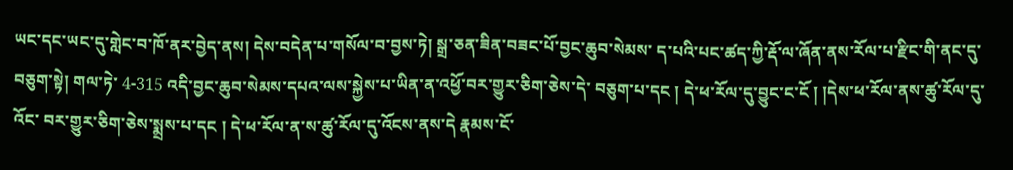ཡང་དང་ཡང་དུ་གླེང་བ་ཁོ་ནར་བྱེད་ནས། དེས་བདེན་པ་གསོལ་བ་བྱས་ཏེ། སྒྲ་ཅན་ཟིན་བཟང་པོ་བྱང་ཆུབ་སེམས་ ད་པའི་པང་ཚད་ཀྱི་རྡོ་ལ་ཞོན་ནས་རོལ་པ་རྫིང་གི་ནང་དུ་བཅུག་སྟེ། གལ་ཏེ་ 4-315 འདི་བྱང་ཆུབ་སེམས་དཔའ་ལས་སྐྱེས་པ་ཡིན་ན་འཕྱོ་བར་གྱུར་ཅིག་ཅེས་དེ་ བཅུག་པ་དང ། དེ་ཕ་རོལ་དུ་བྱུང་ང་ངོ ། །དེས་ཕ་རོལ་ནས་ཚུ་རོལ་དུ་འོང་ བར་གྱུར་ཅིག་ཅེས་སྨྲས་པ་དང ། དེ་ཕ་རོལ་ན་ས་ཚུ་རོལ་དུ་འོངས་ནས་དེ རྣམས་ངོ་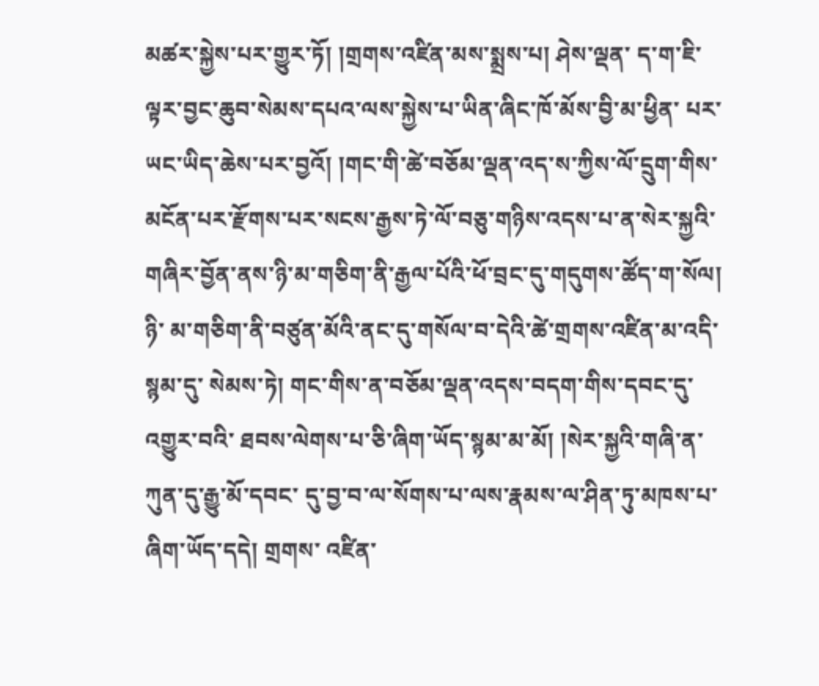མཚར་སྐྱེས་པར་གྱུར་ཏོ། །གྲགས་འཛིན་མས་སྨྲས་པ། ཤེས་ལྡན་ ད་ག་ཇི་ལྟར་བྱང་ཆུབ་སེམས་དཔའ་ལས་སྐྱེས་པ་ཡིན་ཞིང་ཁོ་མོས་བྱི་མ་ཕྱིན་ པར་ཡང་ཡིད་ཆེས་པར་བྱའོ། །གང་གི་ཚེ་བཅོམ་ལྡན་འད་ས་ཀྱིས་ལོ་དྲུག་གིས་ མངོན་པར་རྫོགས་པར་སངས་རྒྱས་ཏེ་ལོ་བཅུ་གཉིས་འདས་པ་ན་སེར་སྐྱའི་ གཞིར་བྱོན་ནས་ཉི་མ་གཅིག་ནི་རྒྱལ་པོའི་ཕོ་བྲང་དུ་གདུགས་ཚོད་ག་སོལ། ཉི་ མ་གཅིག་ནི་བཙུན་མོའི་ནང་དུ་གསོལ་བ་དེའི་ཚེ་གྲགས་འཛིན་མ་འདི་སྙམ་དུ་ སེམས་ཏེ། གང་གིས་ན་བཅོམ་ལྡན་འདས་བདག་གིས་དབང་དུ་འགྱུར་བའི་ ཐབས་ལེགས་པ་ཅི་ཞིག་ཡོད་སྙམ་མ་མོ། །སེར་སྐྱའི་གཞི་ན་ཀུན་དུ་རྒྱུ་མོ་དབང་ དུ་བྱ་བ་ལ་སོགས་པ་ལས་རྣམས་ལ་ཤིན་ཏུ་མཁས་པ་ཞིག་ཡོད་དདེ། གྲགས་ འཛིན་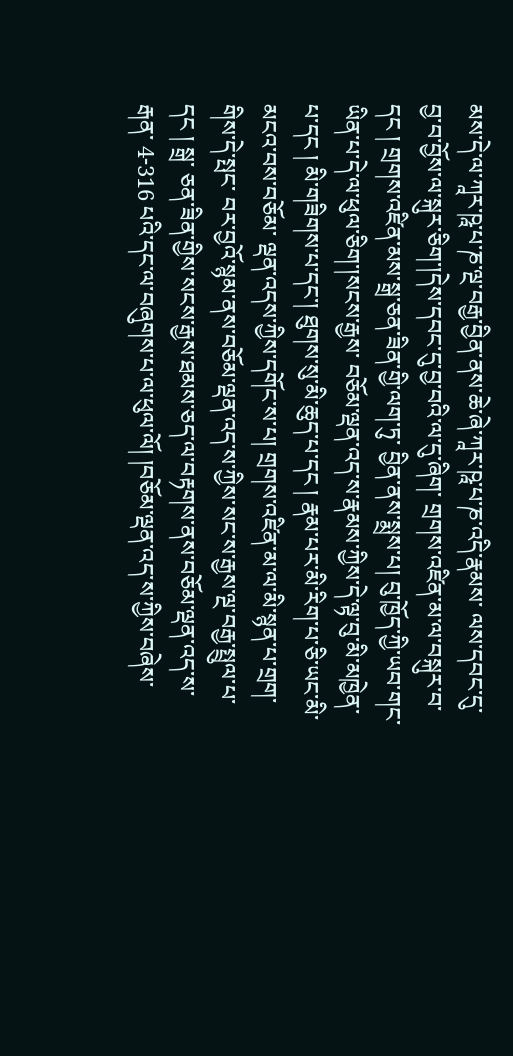མས་དེ་ལ་ཀཱར་ཥཱ་པ་ཎ་ལྔ་བརྒྱ་བྱིན་ནས་ཆེ་ཞེ་ཀཱར་ཥཱ་པ་ཎ་འདི་རྣམས་ ལས་དབང་དུ་བྱ་བ་བྱོས་ལ་སྐུར་ཅིག་།དེས་དབང་དུ་བྱ་བའི་ལ་དུ་ཞིག་ གྲགས་འཛིན་མ་ལ་བསྐུར་བ་དང ། གྲགས་འཛིན་མས་སྒྲ་ཅན་ཟིན་གྱི་ལག་ཏུ་ བྱིན་ནས་སྨྲས་པ། བུ་ཁྱོད་ཀྱི་ཡབ་གང་ཡིན་པ་དེ་ལ་ཕུལ་ཅིག་།སངས་རྒྱས་ བཅོམ་ལྡན་འད་ས་རྣམས་ཀྱིས་དེ་ལྟ་བུ་མི་མཁྱེན་པ་དང ། མི་གཟིགས་པ་དང་། ཐུགས་སུ་མི་ཆུད་པ་དང ། རྣམ་པར་མི་རིག་པ་ཅི་ཡང་མི་མངའ་བས་བཅོམ་ ལྡན་འདས་ཀྱིས་དགོང་ས་པ། གྲགས་འཛིན་མ་ལ་མི་སྙན་པ་གྲག་གིས་དེ་སྤང་ བར་བྱའོ་སྙམ་ནས་བཅོམ་ལྡན་འད་ས་ཀྱིས་སང་ས་རྒྱས་ལྔ་བརྒྱ་སྤྲུལ་པ་དང ། སྒྲ་ ཅན་ཟིན་གྱིས་སངས་རྒྱས་ཐམས་ཅད་ལ་བརྟགས་ནས་བཅོམ་ལྡན་འད་ས་རྒན་ 4-316 པའི་དང་ལ་བཞུགས་པ་ལ་ཕུལ་ལོ། །བཅོམ་ལྡན་འད་ས་ཀྱིས་བཞེས་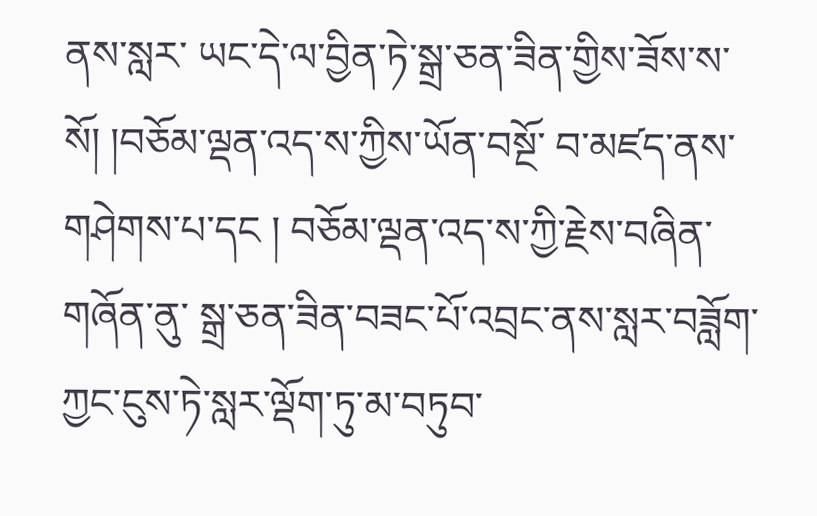ནས་སླར་ ཡང་དེ་ལ་བྱིན་ཏེ་སྒྲ་ཅན་ཟིན་གྱིས་ཟོས་ས་སོ། །བཅོམ་ལྡན་འད་ས་ཀྱིས་ཡོན་བསྔོ་ བ་མཛད་ནས་གཤེགས་པ་དང ། བཅོམ་ལྡན་འད་ས་ཀྱི་རྗེས་བཞིན་གཞོན་ནུ་ སྒྲ་ཅན་ཟིན་བཟང་པོ་འབྲང་ནས་སླར་བཟློག་ཀྱང་ངུས་ཏེ་སླར་ལྡོག་ཏུ་མ་བཏུབ་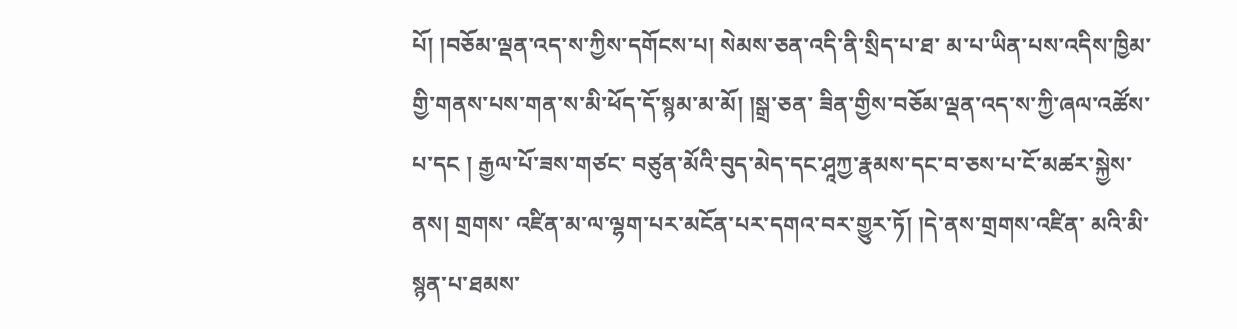པོ། །བཅོམ་ལྡན་འད་ས་ཀྱིས་དགོངས་པ། སེམས་ཅན་འདི་ནི་སྲིད་པ་ཐ་ མ་པ་ཡིན་པས་འདིས་ཁྱིམ་གྱི་གནས་པས་གན་ས་མི་ཕོད་དོ་སྙམ་མ་མོ། །སྒྲ་ཅན་ ཟིན་གྱིས་བཅོམ་ལྡན་འད་ས་ཀྱི་ཞལ་འཚོས་པ་དང ། རྒྱལ་པོ་ཟས་གཙང་ བཙུན་མོའི་བུད་མེད་དང་ཤཱཀྱ་རྣམས་དང་བ་ཅས་པ་ངོ་མཚར་སྐྱེས་ནས། གྲགས་ འཛིན་མ་ལ་ལྷག་པར་མངོན་པར་དགའ་བར་གྱུར་ཏོ། །དེ་ནས་གྲགས་འཛིན་ མའི་མི་སྙན་པ་ཐམས་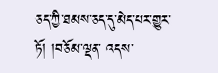ཅད་ཀྱི་ཐམས་ཅད་དུ་མེད་པར་གྱུར་ཏོ། །བཅོམ་ལྡན་ འདས་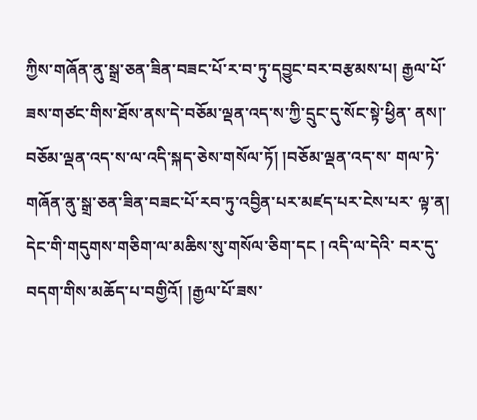ཀྱིས་གཞོན་ནུ་སྒྲ་ཅན་ཟིན་བཟང་པོ་ར་བ་ཏུ་དབྱུང་བར་བརྩམས་པ། རྒྱལ་པོ་ཟས་གཙང་གིས་ཐོས་ནས་དེ་བཅོམ་ལྡན་འད་ས་ཀྱི་དྲུང་དུ་སོང་སྟེ་ཕྱིན་ ནས།་བཅོམ་ལྡན་འད་ས་ལ་འདི་སྐད་ཅེས་གསོལ་ཏོ། །བཅོམ་ལྡན་འད་ས་ གལ་ཏེ་གཞོན་ནུ་སྒྲ་ཅན་ཟིན་བཟང་པོ་རབ་ཏུ་འབྱིན་པར་མཛད་པར་ངེས་པར་ ལྟ་ན། དེང་གི་གདུགས་གཅིག་ལ་མཆིས་སུ་གསོལ་ཅིག་དང ། འདི་ལ་དེའི་ བར་དུ་བདག་གིས་མཆོད་པ་བགྱིའོ། །རྒྱལ་པོ་ཟས་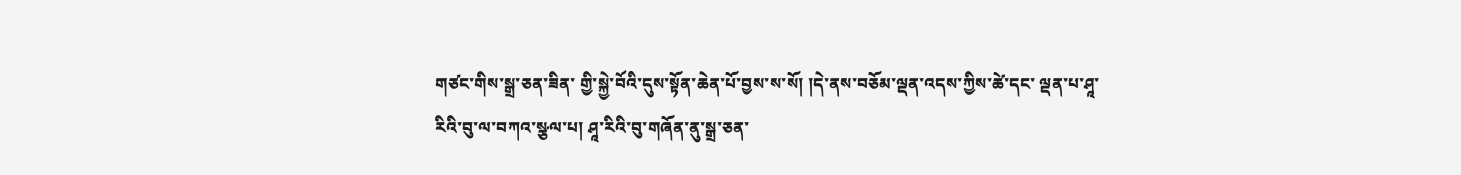གཙང་གིས་སྒྲ་ཅན་ཟིན་ གྱི་སྐྱེ་བོའི་དུས་སྟོན་ཆེན་པོ་བྱས་ས་སོ། །དེ་ནས་བཅོམ་ལྡན་འདས་ཀྱིས་ཚེ་དང་ ལྡན་པ་ཤཱ་རིའི་བུ་ལ་བཀའ་སྩལ་པ། ཤཱ་རིའི་བུ་གཞོན་ནུ་སྒྲ་ཅན་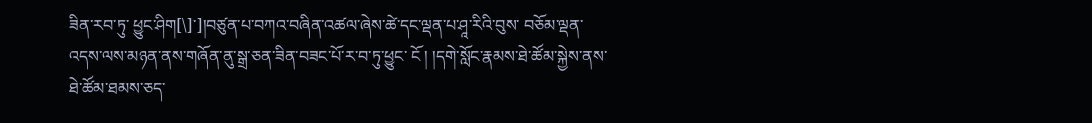ཟིན་རབ་ཏུ་ ཕྱུང་ཤིག[\]་]།བཙུན་པ་བཀའ་བཞིན་འཚལ་ཞེས་ཚེ་དང་ལྡན་པ་ཤཱ་རིའི་བུས་ བཅོམ་ལྡན་འདས་ལས་མཉན་ནས་གཞོན་ནུ་སྒྲ་ཅན་ཟིན་བཟང་པོ་ར་བ་ཏུ་ཕྱུང་ ངོ ། །དགེ་སློང་རྣམས་ཐེ་ཚོམ་སྐྱེས་ནས་ཐེ་ཚོམ་ཐམས་ཅད་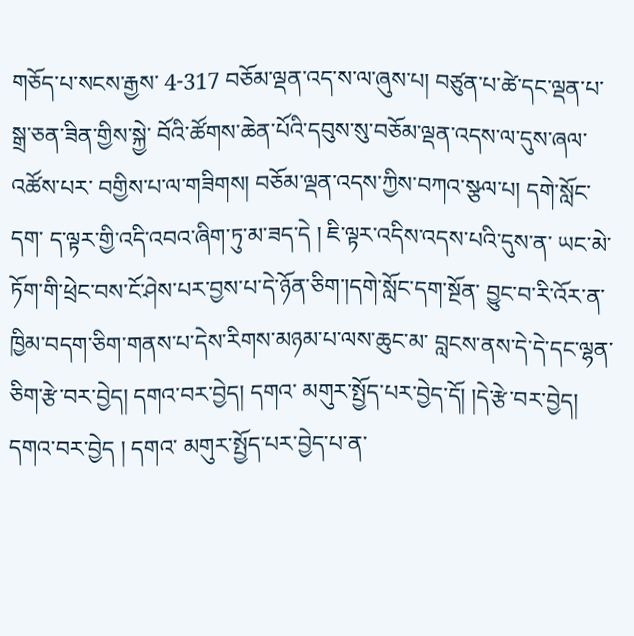གཅོད་པ་སངས་རྒྱས་ 4-317 བཅོམ་ལྡན་འད་ས་ལ་ཞུས་པ། བཙུན་པ་ཚེ་དང་ལྡན་པ་སྒྲ་ཅན་ཟིན་གྱིས་སྐྱེ་ བོའི་ཚོགས་ཆེན་པོའི་དབུས་སུ་བཅོམ་ལྡན་འདས་ལ་དུས་ཞལ་འཚོས་པར་ བགྱིས་པ་ལ་གཟིགས། བཅོམ་ལྡན་འདས་ཀྱིས་བཀའ་སྩལ་པ། དགེ་སློང་དག་ ད་ལྟར་གྱི་འདི་འབའ་ཞིག་ཏུ་མ་ཟད་དེ ། ཇི་ལྟར་འདིས་འདས་པའི་དུས་ན་ ཡང་མེ་ཏོག་གི་ཕྲེང་བས་ངོ་ཤེས་པར་བྱས་པ་དེ་ཉོན་ཅིག་།དགེ་སློང་དག་སྔོན་ བྱུང་བ་རི་འོར་ན་ཁྱིམ་བདག་ཅིག་གནས་པ་དེས་རིགས་མཉམ་པ་ལས་ཆུང་མ་ བླངས་ནས་དེ་དེ་དང་ལྷན་ཅིག་རྩེ་བར་བྱེད། དགའ་བར་བྱེད། དགའ་ མགུར་སྤྱོད་པར་བྱེད་དོ། །དེ་རྩེ་བར་བྱེད། དགའ་བར་བྱེད ། དགའ་ མགུར་སྤྱོད་པར་བྱེད་པ་ན་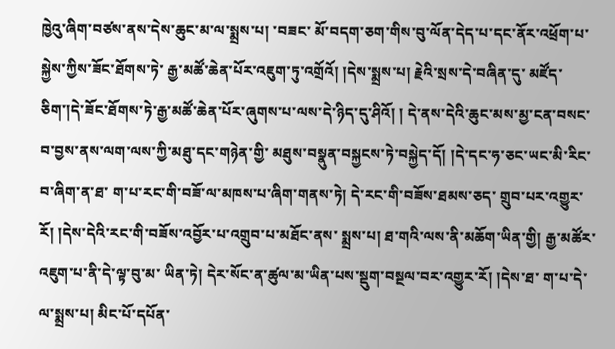ཁྱེའུ་ཞིག་བཙས་ནས་དེས་ཆུང་མ་ལ་སྨྲས་པ། ་བཟང་ མོ་བདག་ཅག་གིས་བུ་ལོན་དེད་པ་དང་ནོར་འཕྲོག་པ་སྐྱེས་ཀྱིས་ཟོང་ཐོགས་ཏེ་ རྒྱ་མཚོ་ཆེན་པོར་འཇུག་ཏུ་འགྲོའོ། །དེས་སྨྲས་པ། རྗེའི་སྲས་དེ་བཞིན་དུ་ མཛོད་ཅིག་།དེ་ཟོང་ཐོགས་ཏེ་རྒྱ་མཚོ་ཆེན་པོར་ཞུགས་པ་ལས་དེ་ཉིད་དུ་ཤིའོ། ། དེ་ནས་དེའི་ཆུང་མས་མྱ་ངན་བསང་བ་བྱས་ནས་ལག་ལས་ཀྱི་མཐུ་དང་གཉེན་གྱི་ མཐུས་བསྣུན་བསྐྱངས་ཏེ་བསྐྱེད་དོ། །དེ་དང་ཧ་ཅང་ཡང་མི་རིང་བ་ཞིག་ན་ཐ་ ག་པ་རང་གི་བཟོ་ལ་མཁས་པ་ཞིག་གནས་ཏེ། དེ་རང་གི་བཟོས་ཐམས་ཅད་ གྲུབ་པར་འགྱུར་རོ། །དེས་དེའི་རང་གི་བཟོས་འབྱོར་པ་འགྲུབ་པ་མཐོང་ནས་ སྨྲས་པ། ཐ་གའི་ལས་ནི་མཆོག་ཡིན་གྱི། རྒྱ་མཚོར་འཇུག་པ་ནི་དེ་ལྟ་བུ་མ་ ཡིན་ཏེ། དེར་སོང་ན་ཚུལ་མ་ཡིན་པས་སྡུག་བསྔལ་བར་འགྱུར་རོ། །དེས་ཐ་ ག་པ་དེ་ལ་སྨྲས་པ། མིང་པོ་དཔོན་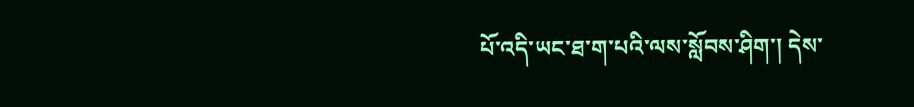པོ་འདི་ཡང་ཐ་ག་པའི་ལས་སློབས་ཤིག་། དེས་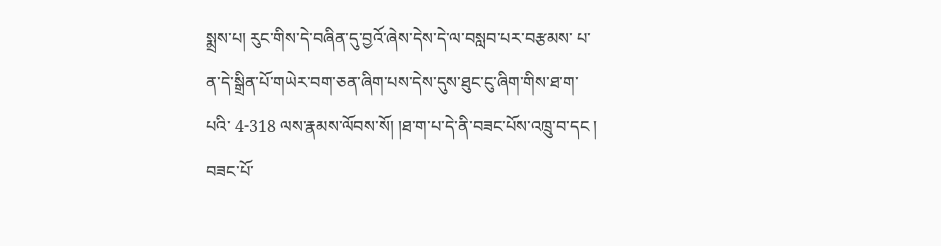སྨྲས་པ། རུང་གིས་དེ་བཞིན་དུ་བྱའོ་ཞེས་དེས་དེ་ལ་བསླབ་པར་བརྩམས་ པ་ན་དེ་སྒྲིན་པོ་གཡེར་བག་ཅན་ཞིག་པས་དེས་དུས་ཐུང་ངུ་ཞིག་གིས་ཐ་ག་པའི་ 4-318 ལས་རྣམས་ལོབས་སོ། །ཐ་ག་པ་དེ་ནི་བཟང་པོས་འཁྲུ་བ་དང ། བཟང་པོ་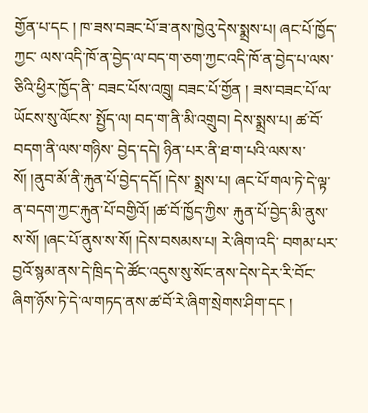གྱོན་པ་དང ། ཁ་ཟས་བཟང་པོ་ཟ་ནས་ཁྱེའུ་དེས་སྨྲས་པ། ཞང་པོ་ཁྱོད་ཀྱང་ ལས་འདི་ཁོ་ན་བྱེད་ལ་བད་ག་ཅག་ཀྱང་འདི་ཁོ་ན་བྱེད་པ་ལས་ཅིའི་ཕྱིར་ཁྱོད་ནི་ བཟང་པོས་འཁྲུ། བཟང་པོ་གྱོན ། ཟས་བཟང་པོ་ལ་ཡོངས་སུ་ལོངས་ སྤྱོད་ལ། བད་ག་ནི་མི་འགྲུབ། དེས་སྨྲས་པ། ཚ་བོ་བདག་ནི་ལས་གཉིས་ བྱེད་དདེ། ཉིན་པར་ནི་ཐ་ག་པའི་ལས་ས་སོ། །ནུབ་མོ་ནི་རྐུན་པོ་བྱེད་དདོ། །དེས་ སྨྲས་པ། ཞང་པོ་གལ་ཏེ་དེ་ལྟ་ན་བདག་ཀྱང་རྐུན་པོ་བགྱིའོ། །ཚ་བོ་ཁྱོད་ཀྱིས་ རྐུན་པོ་བྱེད་མི་ནུས་ས་སོ། །ཞང་པོ་ནུས་ས་སོ། །དེས་བསམས་པ། རེ་ཞིག་འདི་ བགམ་པར་བྱའོ་སྙམ་ནས་དེ་ཁྲིད་དེ་ཚོང་འདུས་སུ་སོང་ནས་དེས་དེར་རི་བོང་ ཞིག་ཉོས་ཏེ་དེ་ལ་གཏད་ནས་ཚ་བོ་རེ་ཞིག་སྲེགས་ཤིག་དང །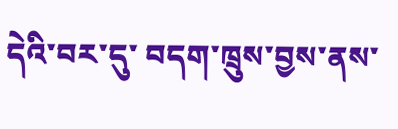དེའི་བར་དུ་ བདག་ཁྲུས་བྱས་ནས་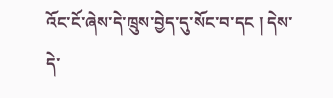འོང་ངོ་ཞེས་དེ་ཁྲུས་བྱེད་དུ་སོང་བ་དང ། དེས་དེ་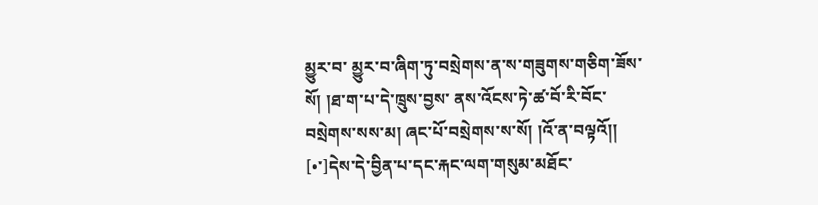མྱུར་བ་ མྱུར་བ་ཞིག་ཏུ་བསྲེགས་ན་ས་གཟུགས་གཅིག་ཟོས་སོ། །ཐ་ག་པ་དེ་ཁྲུས་བྱས་ ནས་འོངས་ཏེ་ཚ་བོ་རི་བོང་བསྲེགས་སས་མ། ཞང་པོ་བསྲེགས་ས་སོ། །འོ་ན་བལྟའོ།། [•་]དེས་དེ་བྱིན་པ་དང་རྐང་ལག་གསུམ་མཐོང་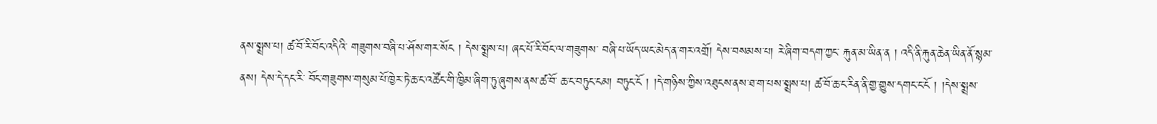ནས་སྨྲས་པ། ཚ་བོ་རི་བོང་འདིའི་ གཟུགས་བཞི་པ་ཤོས་གར་སོང ། དེས་སྨྲས་པ། ཞང་པོ་རི་བོང་ལ་གཟུགས་ བཞི་པ་ཡོད་ཡང་མེད་ན་གར་འགྲོ། དེས་བསམས་པ། རེ་ཞིག་བདག་ཀྱང་ རྐུན་མ་ཡིན་ན ། འདི་ནི་རྐུན་ཆེན་ཡིན་ནོ་སྙམ་ནས། དེས་དེ་དང་རི་ བོང་གཟུགས་གསུམ་པོ་ཁྱེར་ཏེ་ཆ་ང་འཚོང་གི་ཁྱིམ་ཞིག་ཏུ་ཞུགས་ནས་ཚ་བོ་ ཆ་ང་བཏུང་ངམ། བཏུང་ངོ ། །དེ་གཉིས་ཀྱིས་འཐུངས་ནས་ཐ་ག་པས་སྨྲས་པ། ཚ་བོ་ཆ་ང་རིན་ནི་གྱ་གྱུས་དགང་ང་ངོ ། །དེས་སྨྲས་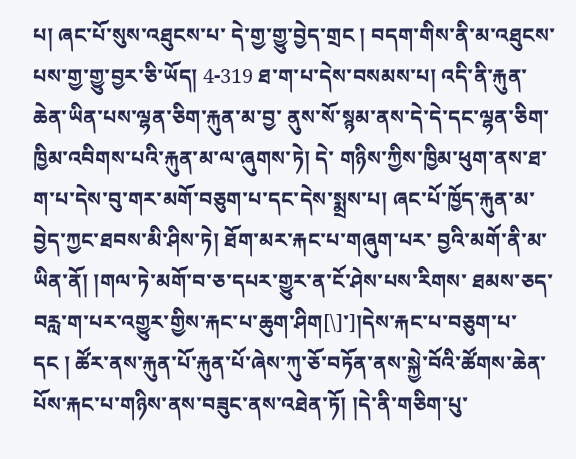པ། ཞང་པོ་སུས་འཐུངས་པ་ དེ་གྱ་གྱུ་བྱེད་གྲང ། བདག་གིས་ནི་མ་འཐུངས་པས་གྱ་གྱུ་བྱར་ཅི་ཡོད། 4-319 ཐ་ག་པ་དེས་བསམས་པ། འདི་ནི་རྐུན་ཆེན་ཡིན་པས་ལྷན་ཅིག་རྐུན་མ་བྱ་ ནུས་སོ་སྙམ་ནས་དེ་དེ་དང་ལྷན་ཅིག་ཁྱིམ་འབིགས་པའི་རྐུན་མ་ལ་ཞུགས་ཏེ། དེ་ གཉིས་ཀྱིས་ཁྱིམ་ཕུག་ནས་ཐ་ག་པ་དེས་བུ་གར་མགོ་བཅུག་པ་དང་དེས་སྨྲས་པ། ཞང་པོ་ཁྱོད་རྐུན་མ་བྱེད་ཀྱང་ཐབས་མི་ཤིས་ཏེ། ཐོག་མར་རྐང་པ་གཞུག་པར་ བྱའི་མགོ་ནི་མ་ཡིན་ནོ། །གལ་ཏེ་མགོ་བ་ཅ་དཔར་གྱུར་ན་ངོ་ཤེས་པས་རིགས་ ཐམས་ཅད་བརླ་ག་པར་འགྱུར་གྱིས་རྐང་པ་ཆུག་ཤིག[\]་]།དེས་རྐང་པ་བཅུག་པ་ དང ། ཚོར་ནས་རྐུན་པོ་རྐུན་པོ་ཞེས་ཀུ་ཅོ་བཏོན་ནས་སྐྱེ་བོའི་ཚོགས་ཆེན་ པོས་རྐང་པ་གཉིས་ནས་བཟུང་ནས་འཐེན་ཏོ། །དེ་ནི་གཅིག་པུ་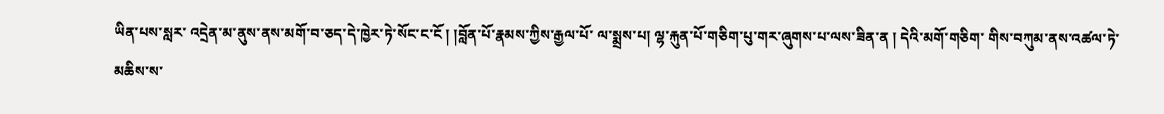ཡིན་པས་སླར་ འདྲེན་མ་ནུས་ནས་མགོ་བ་ཅད་དེ་ཁྱེར་ཏེ་སོང་ང་ངོ ། །བློན་པོ་རྣམས་ཀྱིས་རྒྱལ་པོ་ ལ་སྨྲས་པ། ལྷ་རྐུན་པོ་གཅིག་པུ་གར་ཞུགས་པ་ལས་ཟིན་ན ། དེའི་མགོ་གཅིག་ གིས་བཀུམ་ནས་འཚལ་ཏེ་མཆིས་ས་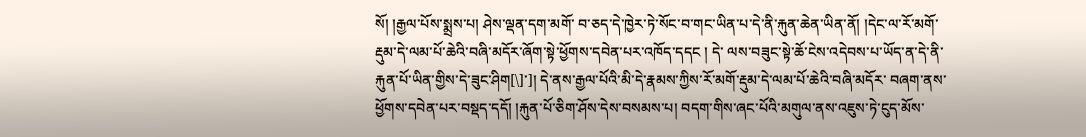སོ། །རྒྱལ་པོས་སྨྲས་པ། ཤེས་ལྡན་དག་མགོ་ བ་ཅད་དེ་ཁྱེར་ཏེ་སོང་བ་གང་ཡིན་པ་དེ་ནི་རྐུན་ཆེན་ཡིན་ནོ། །དེང་ལ་རོ་མགོ་ རྡུམ་དེ་ལམ་པོ་ཆེའི་བཞི་མདོར་ཞོག་སྟེ་ཕྱོགས་དབེན་པར་འཁོད་དདང ། དེ་ ལས་བཟུང་སྟེ་ཆོ་ངེས་འདེབས་པ་ཡོད་ན་དེ་ནི་རྐུན་པོ་ཡིན་གྱིས་དེ་ཟུང་ཤིག[\]་]། དེ་ནས་རྒྱལ་པོའི་མི་དེ་རྣམས་ཀྱིས་རོ་མགོ་རྡུམ་དེ་ལམ་པོ་ཆེའི་བཞི་མདོར་ བཞག་ནས་ཕྱོགས་དབེན་པར་བསྡད་དདོ། །རྐུན་པོ་ཅིག་ཤོས་དེས་བསམས་པ། བདག་གིས་ཞང་པོའི་མགུལ་ནས་འཇུས་ཏེ་ངུད་མོས་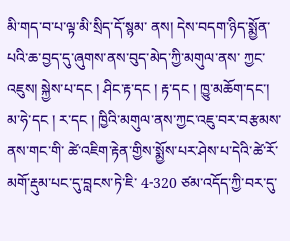མི་གད་བ་པ་ལྟ་མི་སྲིད་དོ་སྙམ་ ནས། དེས་བདག་ཉིད་སྨྱོན་པའི་ཆ་བྱད་དུ་ཞུགས་ནས་བུད་མེད་ཀྱི་མགུལ་ནས་ ཀྱང་འཇུས། སྐྱེས་པ་དང ། ཤིང་རྟ་དང ། རྟ་དང ། ཁྱུ་མཆོག་དང་། མ་ཧེ་དང ། ར་དང ། ཁྱིའི་མགུལ་ནས་ཀྱང་འཇུ་བར་བརྩམས་ནས་གང་གི་ ཚེ་འཇིག་རྟེན་གྱིས་སྨྱོས་པར་ཤེས་པ་དེའི་ཚེ་རོ་མགོ་རྡུམ་པང་དུ་བླངས་ཏེ་ཇི་ 4-320 ཙམ་འདོད་ཀྱི་བར་དུ་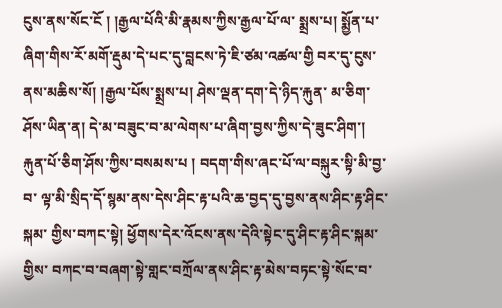ངུས་ནས་སོང་ངོ ། །རྒྱལ་པོའི་མི་རྣམས་ཀྱིས་རྒྱལ་པོ་ལ་ སྨྲས་པ། སྨྱོན་པ་ཞིག་གིས་རོ་མགོ་རྡུམ་དེ་པང་དུ་བླངས་ཏེ་ཇི་ཙམ་འཚལ་གྱི བར་དུ་ངུས་ནས་མཆིས་སོ། །རྒྱལ་པོས་སྨྲས་པ། ཤེས་ལྡན་དག་དེ་ཉིད་རྐུན་ མ་ཅིག་ཤོས་ཡིན་ན། དེ་མ་བཟུང་བ་མ་ལེགས་པ་ཞིག་བྱས་ཀྱིས་དེ་ཟུང་ཤིག་། རྐུན་པོ་ཅིག་ཤོས་ཀྱིས་བསམས་པ ། བདག་གིས་ཞང་པོ་ལ་བསྐུར་སྟི་མི་བྱ་བ་ ལྟ་མི་སྲིད་དོ་སྙམ་ནས་དེས་ཤིང་རྟ་པའི་ཆ་བྱད་དུ་བྱས་ནས་ཤིང་རྟ་ཤིང་སྐམ་ གྱིས་བཀང་སྟེ། ཕྱོགས་དེར་འོངས་ནས་དེའི་སྟེང་དུ་ཤིང་རྟ་ཤིང་སྐམ་གྱིས་ བཀང་བ་བཞག་སྟེ་གླང་བཀྲོལ་ནས་ཤིང་རྟ་མེས་བཏང་སྟེ་སོང་བ་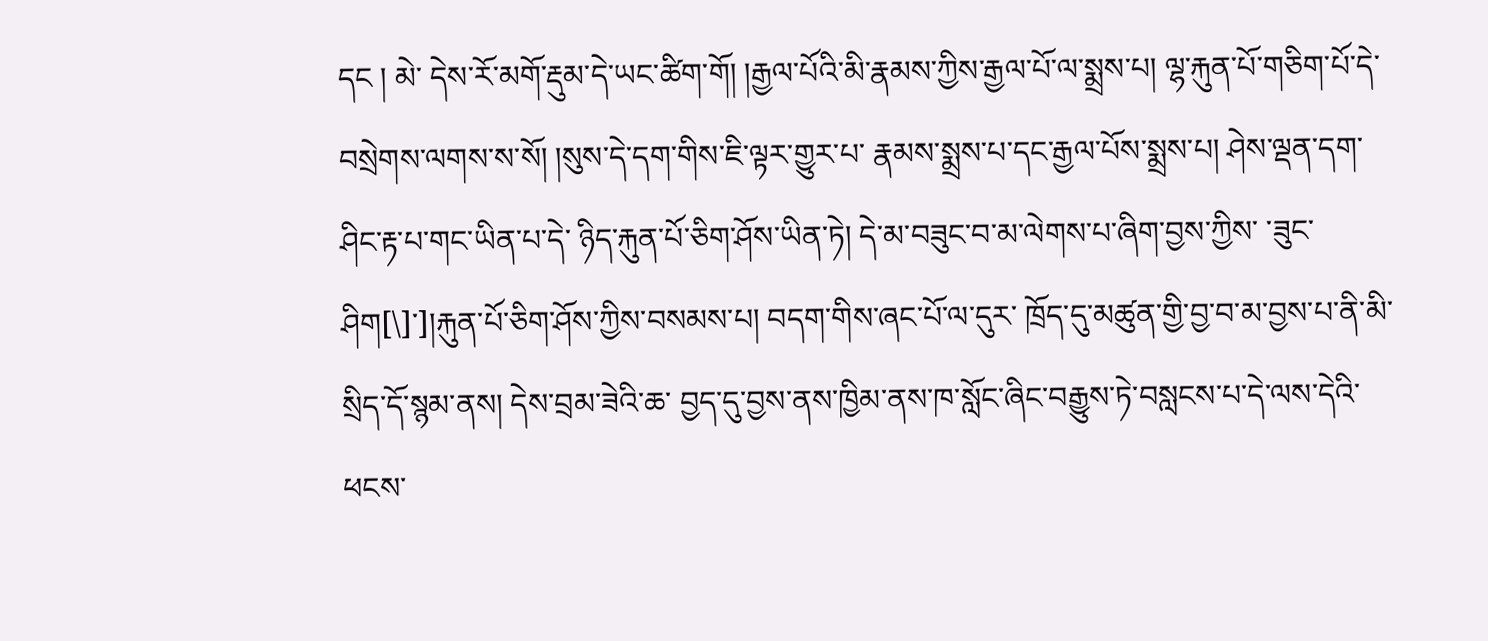དང ། མེ་ དེས་རོ་མགོ་རྡུམ་དེ་ཡང་ཚིག་གོ། །རྒྱལ་པོའི་མི་རྣམས་ཀྱིས་རྒྱལ་པོ་ལ་སྨྲས་པ། ལྷ་རྐུན་པོ་གཅིག་པོ་དེ་བསྲེགས་ལགས་ས་སོ། །སུས་དེ་དག་གིས་ཇི་ལྟར་གྱུར་པ་ རྣམས་སྨྲས་པ་དང་རྒྱལ་པོས་སྨྲས་པ། ཤེས་ལྡན་དག་ཤིང་རྟ་པ་གང་ཡིན་པ་དེ་ ཉིད་རྐུན་པོ་ཅིག་ཤོས་ཡིན་ཏེ། དེ་མ་བཟུང་བ་མ་ལེགས་པ་ཞིག་བྱས་ཀྱིས་ ་ཟུང་ཤིག[\]་]།རྐུན་པོ་ཅིག་ཤོས་ཀྱིས་བསམས་པ། བདག་གིས་ཞང་པོ་ལ་དུར་ ཁྲོད་དུ་མཚུན་གྱི་བྱ་བ་མ་བྱས་པ་ནི་མི་སྲིད་དོ་སྙམ་ནས། དེས་བྲམ་ཟེའི་ཆ་ བྱད་དུ་བྱས་ནས་ཁྱིམ་ནས་ཁ་སློང་ཞིང་བརྒྱུས་ཏེ་བསླངས་པ་དེ་ལས་དེའི་ཕངས་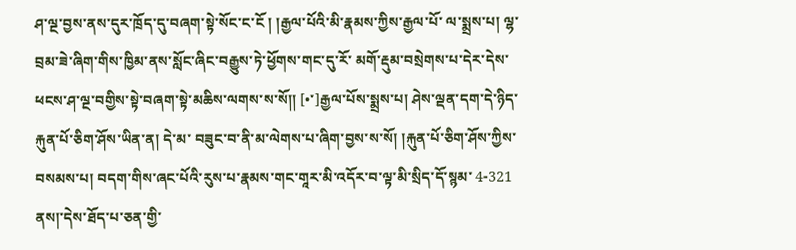ཤ་ལྔ་བྱས་ནས་དུར་ཁྲོད་དུ་བཞག་སྟེ་སོང་ང་ངོ ། །རྒྱལ་པོའི་མི་རྣམས་ཀྱིས་རྒྱལ་པོ་ ལ་སྨྲས་པ། ལྷ་བྲམ་ཟེ་ཞིག་གིས་ཁྱིམ་ནས་སློང་ཞིང་བརྒྱུས་ཏེ་ཕྱོགས་གང་དུ་རོ་ མགོ་རྡུམ་བསྲེགས་པ་དེར་དེས་ཕངས་ཤ་ལྔ་བགྱིས་སྟེ་བཞག་སྟེ་མཆིས་ལགས་ས་སོ།། [•་]རྒྱལ་པོས་སྨྲས་པ། ཤེས་ལྡན་དག་དེ་ཉིད་རྐུན་པོ་ཅིག་ཤོས་ཡིན་ན། དེ་མ་ བཟུང་བ་ནི་མ་ལེགས་པ་ཞིག་བྱས་ས་སོ། །རྐུན་པོ་ཅིག་ཤོས་ཀྱིས་བསམས་པ། བདག་གིས་ཞང་པོའི་རུས་པ་རྣམས་གང་གཱར་མི་འདོར་བ་ལྟ་མི་སྲིད་དོ་སྙམ་ 4-321 ནས།་དེས་ཐོད་པ་ཅན་གྱི་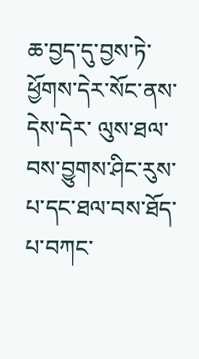ཆ་བྱད་དུ་བྱས་ཏེ་ཕྱོགས་དེར་སོང་ནས་དེས་དེར་ ལུས་ཐལ་བས་བྱུགས་ཤིང་རུས་པ་དང་ཐལ་བས་ཐོད་པ་བཀང་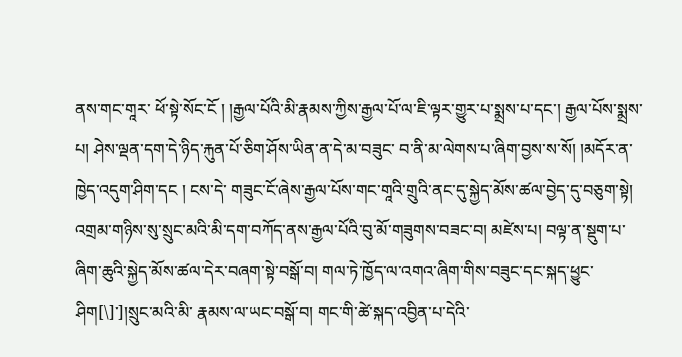ནས་གང་གཱར་ ཕོ་སྟེ་སོང་ངོ ། །རྒྱལ་པོའི་མི་རྣམས་ཀྱིས་རྒྱལ་པོ་ལ་ཇི་ལྟར་གྱུར་པ་སྨྲས་པ་དང་། རྒྱལ་པོས་སྨྲས་པ། ཤེས་ལྡན་དག་དེ་ཉིད་རྐུན་པོ་ཅིག་ཤོས་ཡིན་ན་དེ་མ་བཟུང་ བ་ནི་མ་ལེགས་པ་ཞིག་བྱས་ས་སོ། །མདོར་ན་ཁྱེད་འདུག་ཤིག་དང ། ངས་དེ་ གཟུང་ངོ་ཞེས་རྒྱལ་པོས་གང་གཱའི་གྲུའི་ནང་དུ་སྐྱེད་མོས་ཚལ་བྱེད་དུ་བཅུག་སྟེ། འགྲམ་གཉིས་སུ་སྲུང་མའི་མི་དག་བཀོད་ནས་རྒྱལ་པོའི་བུ་མོ་གཟུགས་བཟང་བ། མཛེས་པ། བལྟ་ན་སྡུག་པ་ཞིག་ཆུའི་སྐྱེད་མོས་ཚལ་དེར་བཞག་སྟེ་བསྒོ་བ། གལ་ཏེ་ཁྱོད་ལ་འགའ་ཞིག་གིས་བཟུང་དང་སྐད་ཕྱུང་ཤིག[\]་]།སྲུང་མའི་མི་ རྣམས་ལ་ཡང་བསྒོ་བ། གང་གི་ཚེ་སྐད་འབྱིན་པ་དེའི་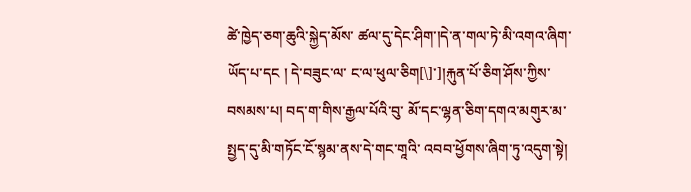ཚེ་ཁྱེད་ཅག་ཆུའི་སྐྱེད་མོས་ ཚལ་དུ་དེང་ཤིག་།དེ་ན་གལ་ཏེ་མི་འགའ་ཞིག་ཡོད་པ་དང ། དེ་བཟུང་ལ་ ང་ལ་ཕུལ་ཅིག[\]་]།རྐུན་པོ་ཅིག་ཤོས་ཀྱིས་བསམས་པ། བད་ག་གིས་རྒྱལ་པོའི་བུ་ མོ་དང་ལྷན་ཅིག་དགའ་མགུར་མ་སྤྱད་དུ་མི་གཏོང་ངོ་སྙམ་ནས་དེ་གང་གཱའི་ འབབ་ཕྱོགས་ཞིག་ཏུ་འདུག་སྟེ།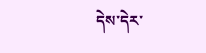དེས་དེར་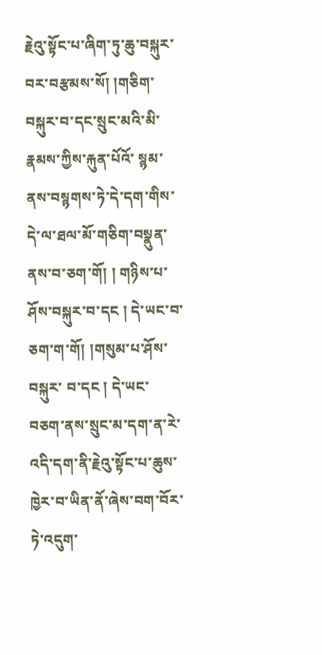རྗེའུ་སྟོང་པ་ཞིག་ཏུ་ཆུ་བསྐུར་ བར་བརྩམས་སོ། །གཅིག་བསྐུར་བ་དང་སྲུང་མའི་མི་རྣམས་ཀྱིས་རྐུན་པོའོ་ སྙམ་ནས་བསྙགས་ཏེ་དེ་དག་གིས་དེ་ལ་ཐལ་མོ་གཅིག་བསྣུན་ནས་བ་ཅག་གོ། ། གཉིས་པ་ཤོས་བསྐུར་བ་དང ། དེ་ཡང་བ་ཅག་ག་གོ། །གསུམ་པ་ཤོས་བསྐུར་ བ་དང ། དེ་ཡང་བཅག་ནས་སྲུང་མ་དག་ན་རེ་འདི་དག་ནི་རྗེའུ་སྟོང་པ་ཆུས་ ཁྱེར་བ་ཡིན་ནོ་ཞེས་བག་བོར་ཏེ་འདུག་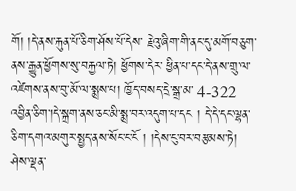གོ། །དེ་ནས་རྐུན་པོ་ཅིག་ཤོས་པོ་དེས་ རྗེའུ་ཞིག་གི་ནང་དུ་མགོ་བཅུག་ནས་རྒྱུན་ཕྱོགས་སུ་བརྐྱལ་ཏེ། ཕྱོགས་དེར་ ཕྱིན་པ་དང་དེ་ནས་གྲུ་ལ་འཛེགས་ནས་བུ་མོ་ལ་སྨྲས་པ། ཁྱོད་བསད་དྲེ་སྒྲ་མ་ 4-322 འབྱིན་ཅིག་།དེ་སྐྲག་ནས་ཅང་མི་སྨྲ་བར་འདུག་པ་དང ། དེ་དེ་དང་ལྷན་ ཅིག་དགའ་མགུར་སྤྱད་ནས་སོང་ང་ངོ ། །དེས་ངུ་བར་བརྩམས་ཏེ། ཤེས་ལྡན་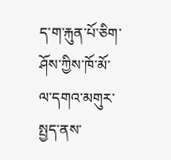ད་ག་རྐུན་པོ་ཅིག་ཤོས་ཀྱིས་ཁོ་མོ་ལ་དགའ་མགུར་སྤྱད་ནས་